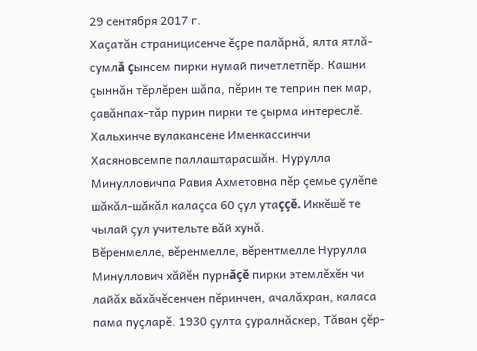29 сентября 2017 г.
Хаçатăн страницисенче ĕçре палăрнă, ялта ятлă-сумлă çынсем пирки нумай пичетлетпĕр. Кашни çыннăн тĕрлĕрен шăпа, пĕрин те теприн пек мар, çавăнпах-тăр пурин пирки те çырма интереслĕ. Хальхинче вулакансене Именкассинчи Хасяновсемпе паллаштарасшăн. Нурулла Минулловичпа Равия Ахметовна пĕр çемье çулĕпе шăкăл-шăкăл калаçса 60 çул утаççĕ. Иккĕшĕ те чылай çул учительте вăй хунă.
Вĕренмелле, вĕренмелле, вĕрентмелле Нурулла Минуллович хăйĕн пурнăçĕ пирки этемлĕхĕн чи лайăх вăхăчĕсенчен пĕринчен, ачалăхран, каласа пама пуçларĕ. 1930 çулта çуралнăскер, Тăван çĕр-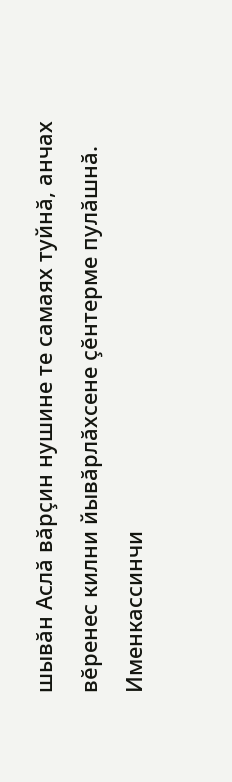шывăн Аслă вăрçин нушине те самаях туйнă, анчах вĕренес килни йывăрлăхсене çĕнтерме пулăшнă. Именкассинчи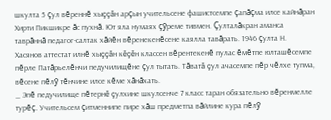шкулта 5 çул вĕреннĕ хыççăн арçын учительсене фашистсемпе çапăçма илсе кайнăран Хирти Пикшикре ăс пухнă. Ют яла нумаях çỹреме тивмен. Çулталăкран аманса таврăннă педагог-салтак хăйĕн вĕренекенĕсене каялла тавăрать. 1946 çулта Н. Хасянов аттестат илнĕ хыççăн кĕçĕн классен вĕрентекенĕ пулас ĕмĕтпе юлташĕсемпе пĕрле Патăрьелĕнчи педучилищĕне çул тытать. Тăватă çул ачасемпе пĕр чĕлхе тупма, вĕсене пĕлỹ тĕнчине илсе кĕме хăнăхать.
_ Эпĕ педучилище пĕтернĕ çулхине шкулсенче 7 класс таран обязательно вĕренмелле турĕç. Учительсем çитменнипе пире хăш предметпа вăйлине кура пĕлỹ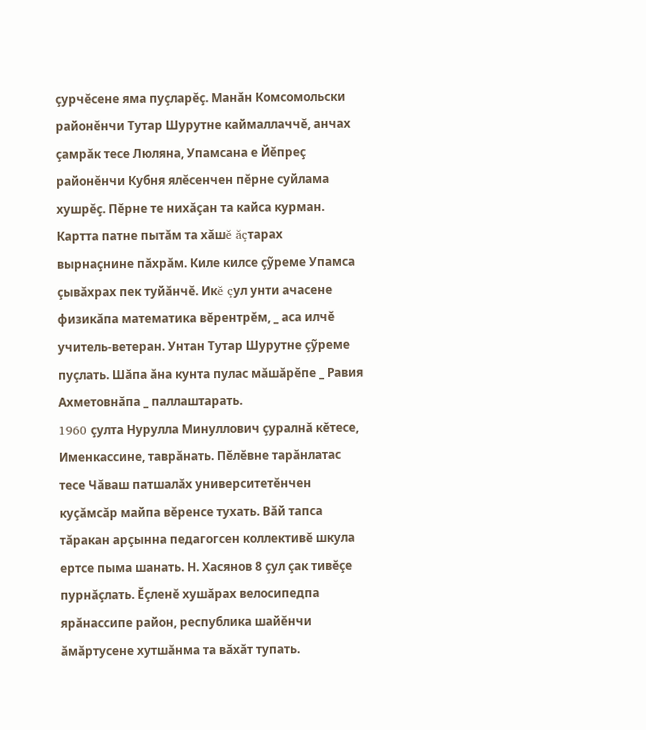çурчĕсене яма пуçларĕç. Манăн Комсомольски районĕнчи Тутар Шурутне каймаллаччĕ, анчах çамрăк тесе Люляна, Упамсана е Йĕпреç районĕнчи Кубня ялĕсенчен пĕрне суйлама хушрĕç. Пĕрне те нихăçан та кайса курман. Картта патне пытăм та хăшĕ ăçтарах вырнаçнине пăхрăм. Киле килсе çỹреме Упамса çывăхрах пек туйăнчĕ. Икĕ çул унти ачасене физикăпа математика вĕрентрĕм, _ аса илчĕ учитель-ветеран. Унтан Тутар Шурутне çỹреме пуçлать. Шăпа ăна кунта пулас мăшăрĕпе _ Равия Ахметовнăпа _ паллаштарать.
1960 çулта Нурулла Минуллович çуралнă кĕтесе, Именкассине, таврăнать. Пĕлĕвне тарăнлатас тесе Чăваш патшалăх университетĕнчен куçăмсăр майпа вĕренсе тухать. Вăй тапса тăракан арçынна педагогсен коллективĕ шкула ертсе пыма шанать. Н. Хасянов 8 çул çак тивĕçе пурнăçлать. Ĕçленĕ хушăрах велосипедпа ярăнассипе район, республика шайĕнчи ăмăртусене хутшăнма та вăхăт тупать.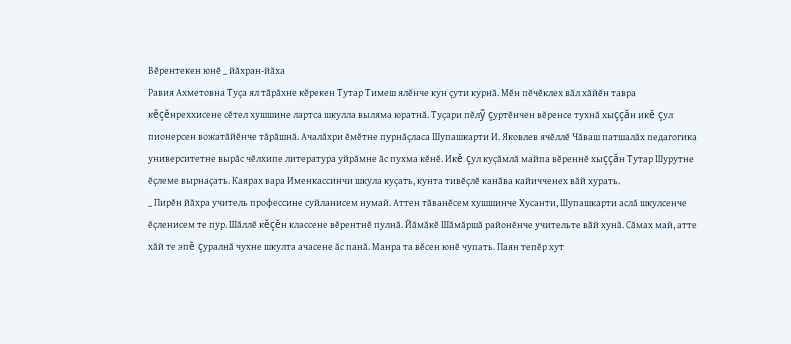Вĕрентекен юнĕ _ йăхран-йăха
Равия Ахметовна Туçа ял тăрăхне кĕрекен Тутар Тимеш ялĕнче кун çути курнă. Мĕн пĕчĕклех вăл хăйĕн тавра кĕçĕнреххисене сĕтел хушшине лартса шкулла выляма юратнă. Туçари пĕлỹ çуртĕнчен вĕренсе тухнă хыççăн икĕ çул пионерсен вожатăйĕнче тăрăшнă. Ачалăхри ĕмĕтне пурнăçласа Шупашкарти И. Яковлев ячĕллĕ Чăваш патшалăх педагогика университетне вырăс чĕлхипе литература уйрăмне ăс пухма кĕнĕ. Икĕ çул куçăмлă майпа вĕреннĕ хыççăн Тутар Шурутне ĕçлеме вырнаçать. Каярах вара Именкассинчи шкула куçать, кунта тивĕçлĕ канăва кайичченех вăй хурать.
_ Пирĕн йăхра учитель профессине суйланисем нумай. Аттен тăванĕсем хушшинче Хусанти, Шупашкарти аслă шкулсенче ĕçленисем те пур. Шăллĕ кĕçĕн классене вĕрентнĕ пулнă. Йăмăкĕ Шăмăршă районĕнче учительте вăй хунă. Сăмах май, атте хăй те эпĕ çуралнă чухне шкулта ачасене ăс панă. Манра та вĕсен юнĕ чупать. Паян тепĕр хут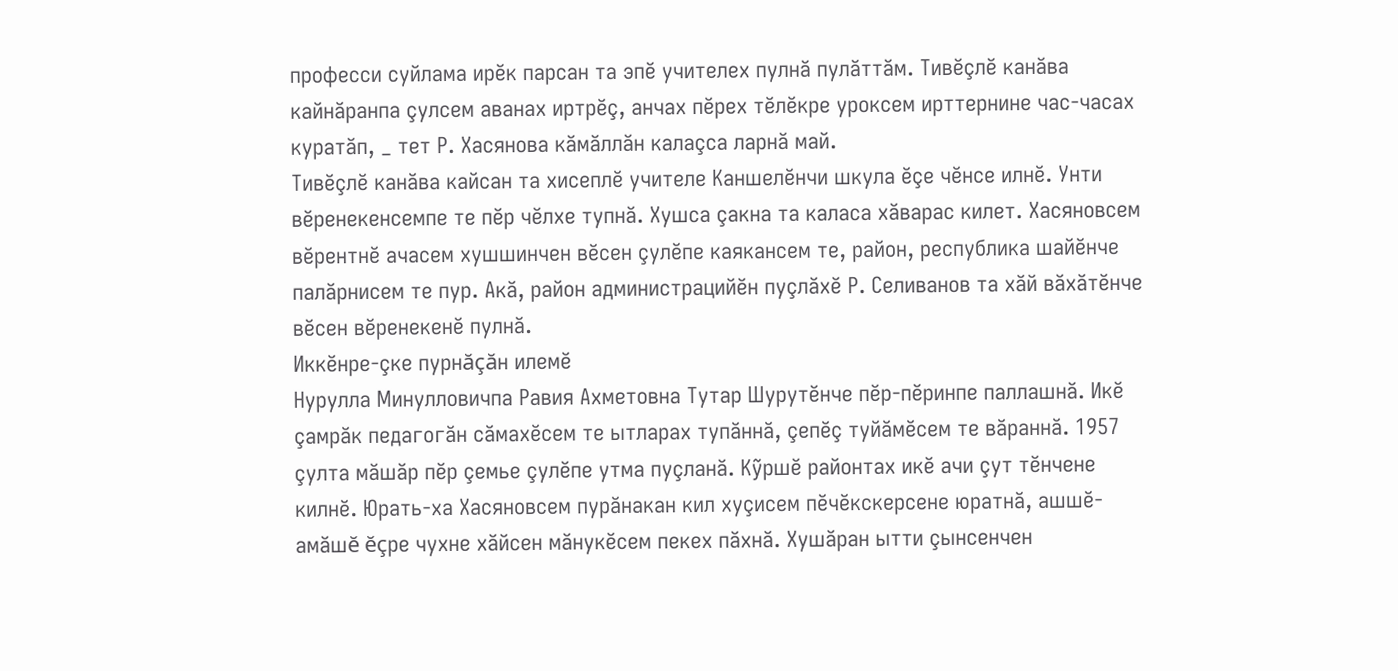професси суйлама ирĕк парсан та эпĕ учителех пулнă пулăттăм. Тивĕçлĕ канăва кайнăранпа çулсем аванах иртрĕç, анчах пĕрех тĕлĕкре уроксем ирттернине час-часах куратăп, _ тет Р. Хасянова кăмăллăн калаçса ларнă май.
Тивĕçлĕ канăва кайсан та хисеплĕ учителе Каншелĕнчи шкула ĕçе чĕнсе илнĕ. Унти вĕренекенсемпе те пĕр чĕлхе тупнă. Хушса çакна та каласа хăварас килет. Хасяновсем вĕрентнĕ ачасем хушшинчен вĕсен çулĕпе каякансем те, район, республика шайĕнче палăрнисем те пур. Акă, район администрацийĕн пуçлăхĕ Р. Селиванов та хăй вăхăтĕнче вĕсен вĕренекенĕ пулнă.
Иккĕнре-çке пурнăçăн илемĕ
Нурулла Минулловичпа Равия Ахметовна Тутар Шурутĕнче пĕр-пĕринпе паллашнă. Икĕ çамрăк педагогăн сăмахĕсем те ытларах тупăннă, çепĕç туйăмĕсем те вăраннă. 1957 çулта мăшăр пĕр çемье çулĕпе утма пуçланă. Кỹршĕ районтах икĕ ачи çут тĕнчене килнĕ. Юрать-ха Хасяновсем пурăнакан кил хуçисем пĕчĕкскерсене юратнă, ашшĕ-амăшĕ ĕçре чухне хăйсен мăнукĕсем пекех пăхнă. Хушăран ытти çынсенчен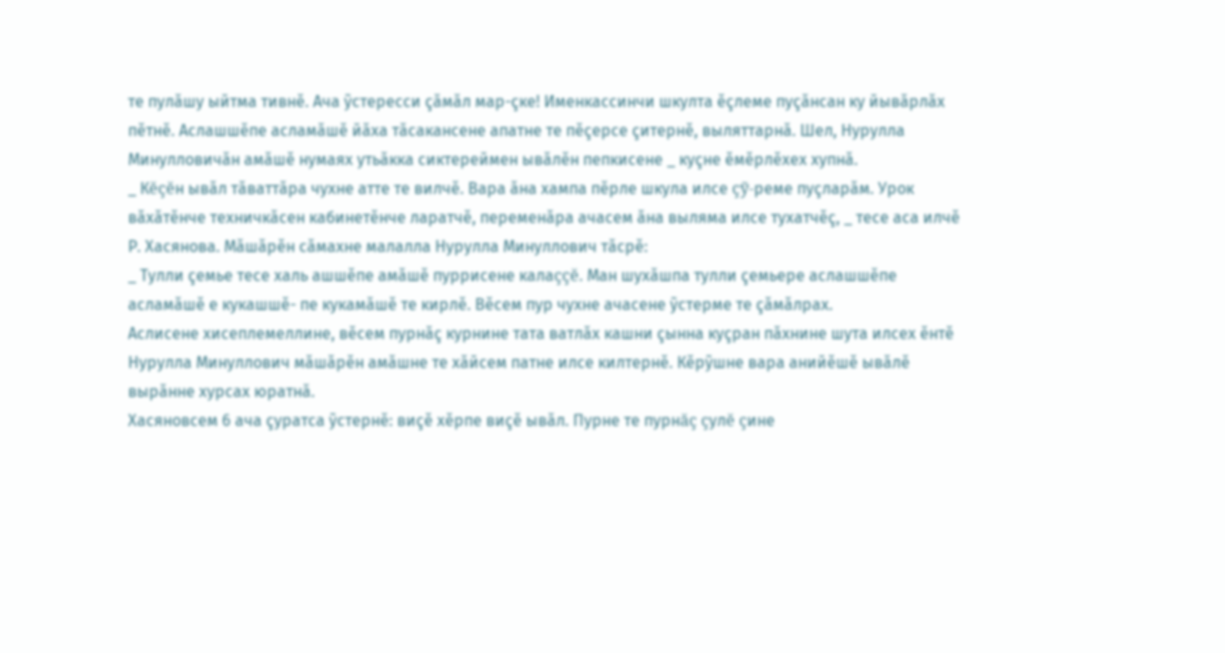те пулăшу ыйтма тивнĕ. Ача ỹстересси çăмăл мар-çке! Именкассинчи шкулта ĕçлеме пуçăнсан ку йывăрлăх пĕтнĕ. Аслашшĕпе асламăшĕ йăха тăсакансене апатне те пĕçерсе çитернĕ, выляттарнă. Шел, Нурулла Минулловичăн амăшĕ нумаях утьăкка сиктереймен ывăлĕн пепкисене _ куçне ĕмĕрлĕхех хупнă.
_ Кĕçĕн ывăл тăваттăра чухне атте те вилчĕ. Вара ăна хампа пĕрле шкула илсе çỹ-реме пуçларăм. Урок вăхăтĕнче техничкăсен кабинетĕнче ларатчĕ, переменăра ачасем ăна выляма илсе тухатчĕç, _ тесе аса илчĕ Р. Хасянова. Мăшăрĕн сăмахне малалла Нурулла Минуллович тăсрĕ:
_ Тулли çемье тесе халь ашшĕпе амăшĕ пуррисене калаççĕ. Ман шухăшпа тулли çемьере аслашшĕпе асламăшĕ е кукашшĕ- пе кукамăшĕ те кирлĕ. Вĕсем пур чухне ачасене ỹстерме те çăмăлрах.
Аслисене хисеплемеллине, вĕсем пурнăç курнине тата ватлăх кашни çынна куçран пăхнине шута илсех ĕнтĕ Нурулла Минуллович мăшăрĕн амăшне те хăйсем патне илсе килтернĕ. Кĕрỹшне вара анийĕшĕ ывăлĕ вырăнне хурсах юратнă.
Хасяновсем 6 ача çуратса ỹстернĕ: виçĕ хĕрпе виçĕ ывăл. Пурне те пурнăç çулĕ çине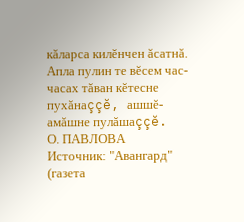кăларса килĕнчен ăсатнă. Апла пулин те вĕсем час-часах тăван кĕтесне пухăнаççĕ, ашшĕ-амăшне пулăшаççĕ.
О. ПАВЛОВА
Источник: "Авангард" (газета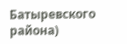Батыревского района)